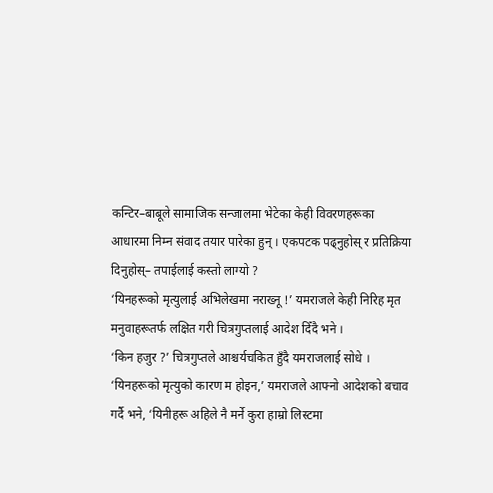कन्टिर–बाबूले सामाजिक सन्जालमा भेटेका केही विवरणहरूका आधारमा निम्न संवाद तयार पारेका हुन् । एकपटक पढ्नुहोस् र प्रतिक्रिया दिनुहोस्– तपाईलाई कस्तो लाग्यो ?
‘यिनहरूको मृत्युलाई अभिलेखमा नराख्नू !’ यमराजले केही निरिह मृत मनुवाहरूतर्फ लक्षित गरी चित्रगुप्तलाई आदेश दिँदै भने ।
‘किन हजुर ?’ चित्रगुप्तले आश्चर्यचकित हुँदै यमराजलाई सोधे ।
‘यिनहरूको मृत्युको कारण म होइन,’ यमराजले आफ्नो आदेशको बचाव गर्दै भने, ‘यिनीहरू अहिले नै मर्ने कुरा हाम्रो लिस्टमा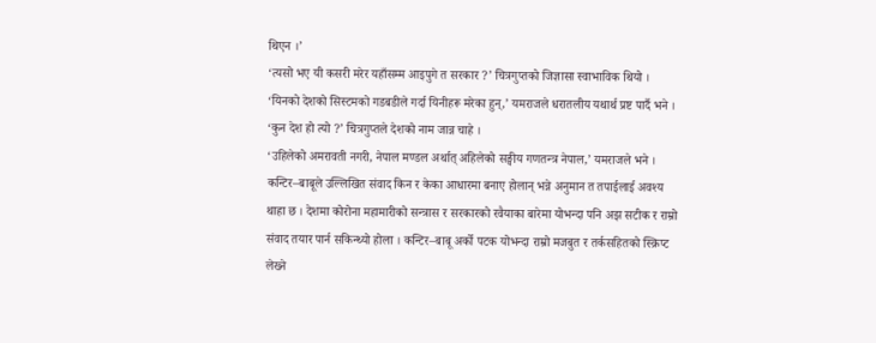थिएन ।’
‘त्यसो भए यी कसरी मरेर यहाँसम्म आइपुगे त सरकार ?’ चित्रगुप्तको जिज्ञासा स्वाभाविक थियो ।
‘यिनको देशको सिस्टमको गडबडीले गर्दा यिनीहरू मरेका हुन्,’ यमराजले धरातलीय यथार्थ प्रष्ट पार्दै भने ।
‘कुन देश हो त्यो ?’ चित्रगुप्तले देशको नाम जान्न चाहे ।
‘उहिलेको अमरावती नगरी, नेपाल मण्डल अर्थात् अहिलेको सङ्घीय गणतन्त्र नेपाल,’ यमराजले भने ।
कन्टिर–बाबूले उल्लिखित संवाद किन र केका आधारमा बनाए होलान् भन्ने अनुमान त तपाईलाई अवश्य थाहा छ । देशमा कोरोना महामारीको सन्त्रास र सरकारको रवैयाका बारेमा योभन्दा पनि अझ सटीक र राम्रो संवाद तयार पार्न सकिन्थ्यो होला । कन्टिर–बाबू अर्को पटक योभन्दा राम्रो मजबुत र तर्कसहितको स्क्रिप्ट लेख्ने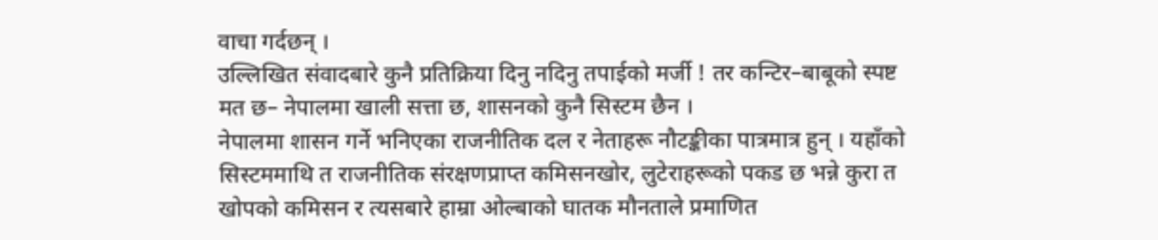वाचा गर्दछन् ।
उल्लिखित संवादबारे कुनै प्रतिक्रिया दिनु नदिनु तपाईको मर्जी ! तर कन्टिर–बाबूको स्पष्ट मत छ– नेपालमा खाली सत्ता छ, शासनको कुनै सिस्टम छैन ।
नेपालमा शासन गर्ने भनिएका राजनीतिक दल र नेताहरू नौटङ्कीका पात्रमात्र हुन् । यहाँको सिस्टममाथि त राजनीतिक संरक्षणप्राप्त कमिसनखोर, लुटेराहरूको पकड छ भन्ने कुरा त खोपको कमिसन र त्यसबारे हाम्रा ओल्बाको घातक मौनताले प्रमाणित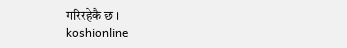गरिरहेकै छ ।
koshionline